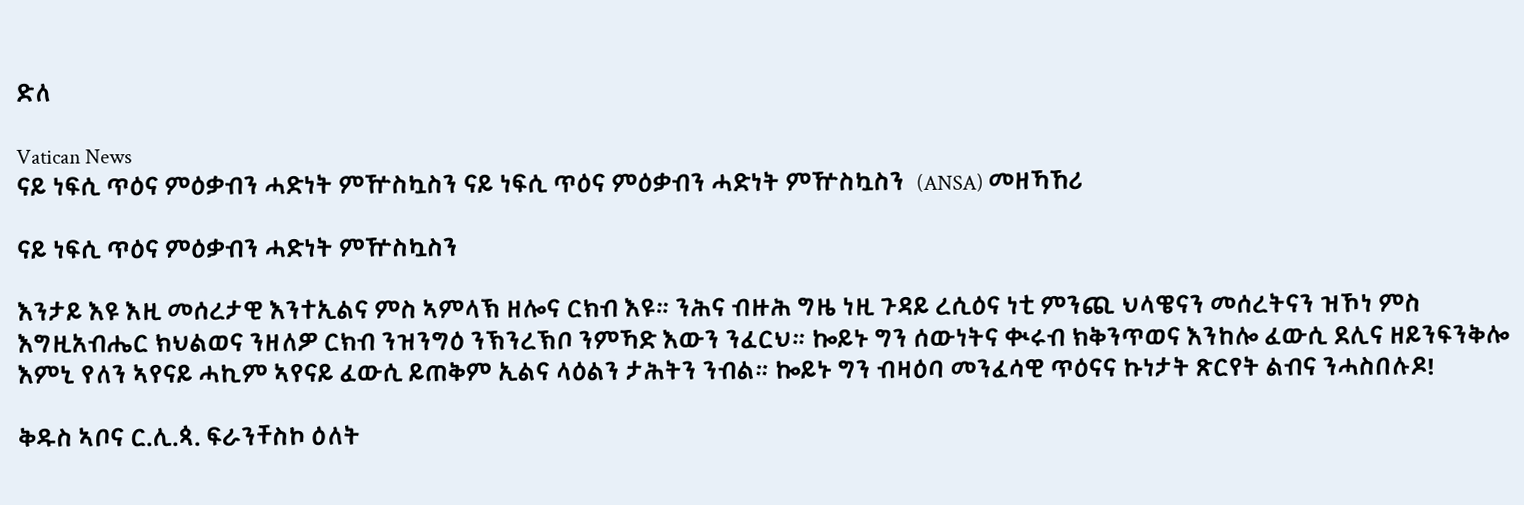ድለ

Vatican News
ናይ ነፍሲ ጥዕና ምዕቃብን ሓድነት ምዅስኳስን ናይ ነፍሲ ጥዕና ምዕቃብን ሓድነት ምዅስኳስን  (ANSA) መዘኻኸሪ

ናይ ነፍሲ ጥዕና ምዕቃብን ሓድነት ምዅስኳስን

እንታይ እዩ እዚ መሰረታዊ እንተኢልና ምስ ኣምላኽ ዘሎና ርክብ እዩ። ንሕና ብዙሕ ግዜ ነዚ ጉዳይ ረሲዕና ነቲ ምንጪ ህላዌናን መሰረትናን ዝኾነ ምስ እግዚአብሔር ክህልወና ንዘለዎ ርክብ ንዝንግዕ ንኽንረኽቦ ንምኻድ እውን ንፈርህ። ኰይኑ ግን ሰውነትና ቊሩብ ክቅንጥወና እንከሎ ፈውሲ ደሊና ዘይንፍንቅሎ እምኒ የለን ኣየናይ ሓኪም ኣየናይ ፈውሲ ይጠቅም ኢልና ላዕልን ታሕትን ንብል። ኰይኑ ግን ብዛዕባ መንፈሳዊ ጥዕናና ኩነታት ጽርየት ልብና ንሓስበሉዶ!

ቅዱስ ኣቦና ር.ሊ.ጳ. ፍራንቸስኮ ዕለት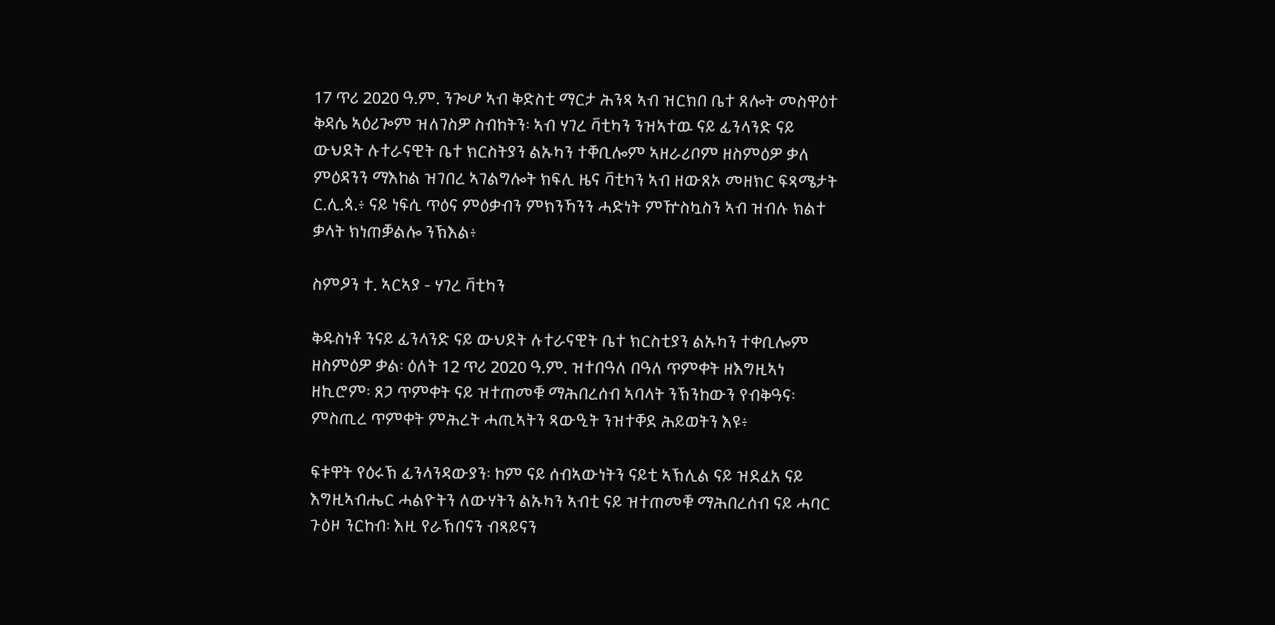17 ጥሪ 2020 ዓ.ም. ንጐሆ ኣብ ቅድስቲ ማርታ ሕንጻ ኣብ ዝርክበ ቤተ ጸሎት መስዋዕተ ቅዳሴ ኣዕሪጐም ዝለገስዎ ስብከትን፡ ኣብ ሃገረ ቫቲካን ንዝኣተዉ ናይ ፊንላንድ ናይ ውህደት ሉተራናዊት ቤተ ክርስትያን ልኡካን ተቐቢሎም ኣዘራሪቦም ዘስምዕዎ ቃለ ምዕዳንን ማእከል ዝገበረ ኣገልግሎት ክፍሊ ዜና ቫቲካን ኣብ ዘውጸኦ መዘክር ፍጻሜታት ር.ሊ.ጳ.፥ ናይ ነፍሲ ጥዕና ምዕቃብን ምክንኻንን ሓድነት ምዅስኳስን ኣብ ዝብሉ ክልተ ቃላት ክነጠቓልሎ ንኽእል፥

ስምዖን ተ. ኣርኣያ - ሃገረ ቫቲካን

ቅዱስነቶ ንናይ ፊንላንድ ናይ ውህደት ሉተራናዊት ቤተ ክርስቲያን ልኡካን ተቀቢሎም ዘስምዕዎ ቃል፡ ዕለት 12 ጥሪ 2020 ዓ.ም. ዝተበዓለ በዓለ ጥምቀት ዘእግዚኣነ ዘኪሮም፡ ጸጋ ጥምቀት ናይ ዝተጠመቑ ማሕበረሰብ ኣባላት ንኽንከውን የብቅዓና፡ ምስጢረ ጥምቀት ምሕረት ሓጢኣትን ጻውዒት ንዝተቐደ ሕይወትን እዩ፥

ፍቱዋት የዕሩኽ ፊንላንዳውያን፡ ከም ናይ ሰብኣውነትን ናይቲ ኣኽሊል ናይ ዝደፈአ ናይ እግዚኣብሔር ሓልዮትን ለውሃትን ልኡካን ኣብቲ ናይ ዝተጠመቑ ማሕበረሰብ ናይ ሓባር ጉዕዞ ንርከብ፡ እዚ የራኽበናን ብጻይናን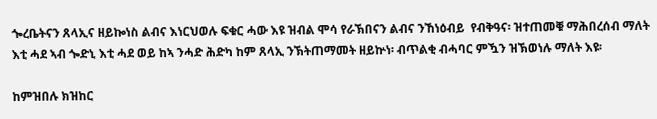ጐረቤትናን ጸላኢና ዘይኰነስ ልብና እነርህወሉ ፍቁር ሓው እዩ ዝብል ሞሳ የራኽበናን ልብና ንኸነዕብይ  የብቅዓና፡ ዝተጠመቑ ማሕበረሰብ ማለት እቲ ሓደ ኣብ ጐድኒ እቲ ሓደ ወይ ከኣ ንሓድ ሕድካ ከም ጸላኢ ንኽትጠማመት ዘይኵነ፡ ብጥልቂ ብሓባር ምዃን ዝኽወነሉ ማለት እዩ፡

ከምዝበሉ ክዝከር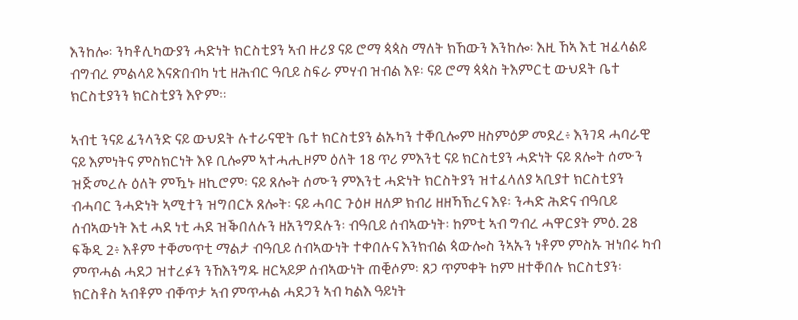እንከሎ፡ ንካቶሊካውያን ሓድነት ክርስቲያን ኣብ ዙሪያ ናይ ሮማ ጳጳስ ማለት ክኸውን እንከሎ፡ እዚ ኸኣ እቲ ዝፈላልይ ብግብረ ምልላይ እናጽበብካ ነቲ ዘሕብር ዓቢይ ስፍራ ምሃብ ዝብል እዩ፡ ናይ ሮማ ጳጳስ ትእምርቲ ውህደት ቤተ ክርስቲያንን ክርስቲያን እዮም።

ኣብቲ ንናይ ፊንላንድ ናይ ውህደት ሉተራናዊት ቤተ ክርስቲያን ልኡካን ተቐቢሎም ዘስምዕዎ መደረ፥ እንገዳ ሓባራዊ ናይ እምነትና ምስክርነት እዩ ቢሎም ኣተሓሒዞም ዕለት 18 ጥሪ ምእንቲ ናይ ክርስቲያን ሓድነት ናይ ጸሎት ሰሙን ዝጅመረሉ ዕለት ምዃኑ ዘኪሮም፡ ናይ ጸሎት ሰሙን ምእንቲ ሓድነት ክርስትያን ዝተፈላለያ ኣቢያተ ክርስቲያን ብሓባር ንሓድነት ኣሚተን ዝግበርኦ ጸሎት፡ ናይ ሓባር ጉዕዞ ዘለዎ ክብሪ ዘዘኻኽረና እዩ፡ ንሓድ ሕድና ብዓቢይ ሰብኣውነት እቲ ሓደ ነቲ ሓደ ዝቕበለሉን ዘአንግደሉን፡ ብዓቢይ ሰብኣውነት፡ ከምቲ ኣብ ግብረ ሓዋርያት ምዕ. 28 ፍቕዲ 2፥ እቶም ተቐመጥቲ ማልታ ብዓቢይ ሰብኣውነት ተቀበሉና እንክብል ጳውሎስ ንኣኡን ነቶም ምስኡ ዝነበሩ ካብ ምጥሓል ሓደጋ ዝተረፉን ንኸእንግዱ ዘርኣይዎ ሰብኣውነት ጠቒሶም፡ ጸጋ ጥምቀት ከም ዘተቐበሉ ክርስቲያን፡ ክርስቶስ ኣብቶም ብቐጥታ ኣብ ምጥሓል ሓደጋን ኣብ ካልእ ዓይነት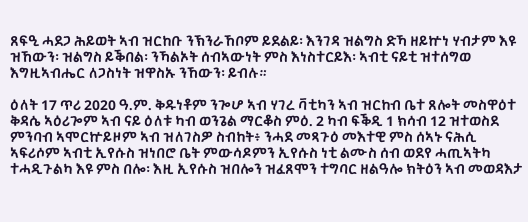ጸፍዒ ሓደጋ ሕይወት ኣብ ዝርከቡ ንኽንራኸቦም ይደልይ፡ እንገዳ ዝልግስ ድኻ ዘይኵነ ሃብታም እዩ ዝኸውን፡ ዝልግስ ይቕበል፡ ንኻልኦት ሰብኣውነት ምስ እነስተርይእ፡ ኣብቲ ናይቲ ዝተሰግወ እግዚኣብሔር ለጋስነት ዝዋስኡ ንኸውን፡ ይብሉ።

ዕለት 17 ጥሪ 2020 ዓ.ም. ቅዱነቶም ንጐሆ ኣብ ሃገረ ቫቲካን ኣብ ዝርከብ ቤተ ጸሎት መስዋዕተ ቅዳሴ ኣዕሪጐም ኣብ ናይ ዕለቱ ካብ ወንጌል ማርቆስ ምዕ. 2 ካብ ፍቕዲ 1 ክሳብ 12 ዝተወስደ ምንባብ ኣሞርኵይዞም ኣብ ዝለገስዎ ስብከት፥ ንሓደ መጻጉዕ መእተዊ ምስ ሰኣኑ ናሕሲ ኣፍሪሶም ኣብቲ ኢየሱስ ዝነበሮ ቤት ምውሳዶምን ኢየሱስ ነቲ ልሙስ ሰብ ወደየ ሓጢኣትካ ተሓዲጉልካ እዩ ምስ በሎ፡ እዚ ኢየሱስ ዝበሎን ዝፈጸሞን ተግባር ዘልዓሎ ክትዕን ኣብ መወዳእታ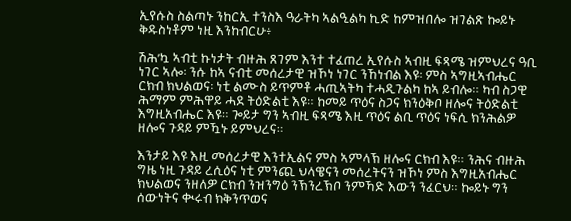ኢየሱስ ስልጣኑ ንከርኢ ተንስእ ዓራትካ ኣልዒልካ ኪድ ከምዝበሎ ዝገልጽ ኰይኑ ቅዱስነቶም ነዚ እንከብርሁ፥

ሽሕ’ኳ ኣብቲ ኩነታት ብዙሕ ጸገም እንተ ተፈጠረ ኢየሱስ ኣብዚ ፍጻሜ ዝምህረና ዓቢ ነገር ኣሎ፡ ንሱ ከኣ ናብቲ መሰረታዊ ዝኾነ ነገር ንኸነብል እዩ፡ ምስ ኣግዚኣብሔር ርክብ ክህልወና፡ ነቲ ልሙስ ይጥምቶ ሓጢኣትካ ተሓዲጉልካ ከኣ ይብሎ። ካብ ስጋዊ ሕማም ምሕዋይ ሓደ ትዕድልቲ እዩ። ከመይ ጥዕና ስጋና ክንዕቅቦ ዘሎና ትዕድልቲ እግዚአብሔር እዩ። ጐይታ ግን ኣብዚ ፍጻሜ እዚ ጥዕና ልቢ ጥዕና ነፍሲ ክንሕልዎ ዘሎና ጉዳይ ምዃኑ ይምህረና።

እንታይ እዩ እዚ መሰረታዊ እንተኢልና ምስ ኣምላኽ ዘሎና ርክብ እዩ። ንሕና ብዙሕ ግዜ ነዚ ጉዳይ ረሲዕና ነቲ ምንጪ ህላዌናን መሰረትናን ዝኾነ ምስ እግዚአብሔር ክህልወና ንዘለዎ ርክብ ንዝንግዕ ንኽንረኽቦ ንምኻድ እውን ንፈርህ። ኰይኑ ግን ሰውነትና ቊሩብ ክቅንጥወና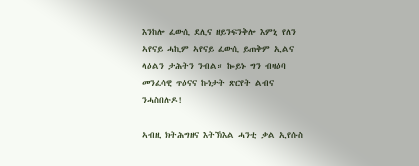እንከሎ ፈውሲ ደሊና ዘይንፍንቅሎ እምኒ የለን ኣየናይ ሓኪም ኣየናይ ፈውሲ ይጠቅም ኢልና ላዕልን ታሕትን ንብል። ኰይኑ ግን ብዛዕባ መንፈሳዊ ጥዕናና ኩነታት ጽርየት ልብና ንሓስበሉዶ!

ኣብዚ ክትሕግዘና እትኽእል ሓንቲ ቃል ኢየሱስ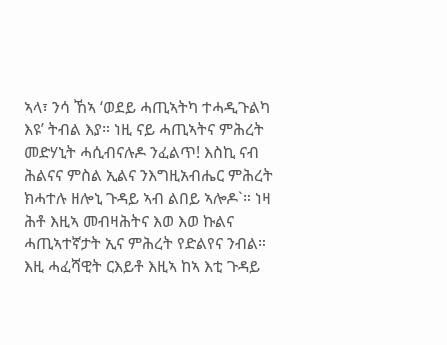ኣላ፣ ንሳ ኸኣ ‘ወደይ ሓጢኣትካ ተሓዲጉልካ እዩ’ ትብል እያ። ነዚ ናይ ሓጢኣትና ምሕረት መድሃኒት ሓሲብናሉዶ ንፈልጥ! እስኪ ናብ ሕልናና ምስል ኢልና ንእግዚአብሔር ምሕረት ክሓተሉ ዘሎኒ ጉዳይ ኣብ ልበይ ኣሎዶ`። ነዛ ሕቶ እዚኣ መብዛሕትና እወ እወ ኩልና ሓጢኣተኛታት ኢና ምሕረት የድልየና ንብል። እዚ ሓፈሻዊት ርእይቶ እዚኣ ከኣ እቲ ጉዳይ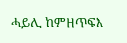ሓይሊ ከምዘጥፍእ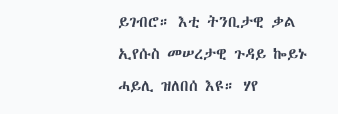ይገብሮ። እቲ ትንቢታዊ ቃል ኢየሱስ መሠረታዊ ጉዳይ ኰይኑ ሓይሊ ዝለበሰ እዩ። ሃየ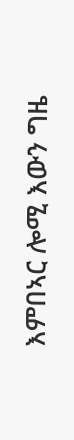እምበኣር ሎሚ እውን ግዜ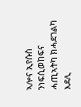ኣሎና ኢየሱስ ንነፍሲወከፍና ሓጢኣትካ ክሓደገልካ እደሊ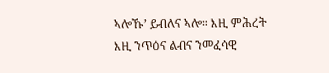ኣሎኹ’ ይብለና ኣሎ። እዚ ምሕረት እዚ ንጥዕና ልብና ንመፈሳዊ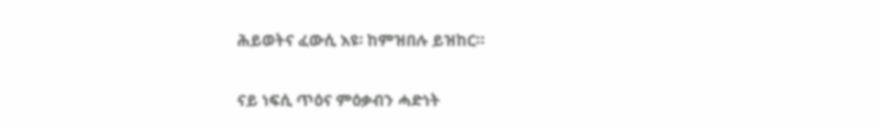ሕይወትና ፈውሲ እዩ፡ ከምዝበሉ ይዝከር።

ናይ ነፍሲ ጥዕና ምዕቃብን ሓድነት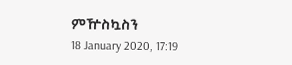ምዅስኳስን
18 January 2020, 17:19